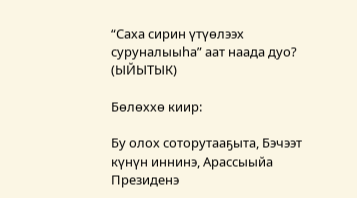“Саха сирин үтүөлээх суруналыыһа” аат наада дуо? (ЫЙЫТЫК)

Бөлөххө киир:

Бу олох соторутааҕыта, Бэчээт күнүн иннинэ, Арассыыйа Президенэ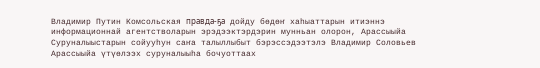Владимир Путин Комсольская правда-ҕа дойду бөдөҥ хаһыаттарын итиэннэ информационнай агентстволарын эрэдээктэрдэрин мунньан олорон, Арассыыйа Суруналыыстарын сойууһун саҥа талыллыбыт бэрэссэдээтэлэ Владимир Соловьев Арассыыйа үтүөлээх суруналыыһа бочуоттаах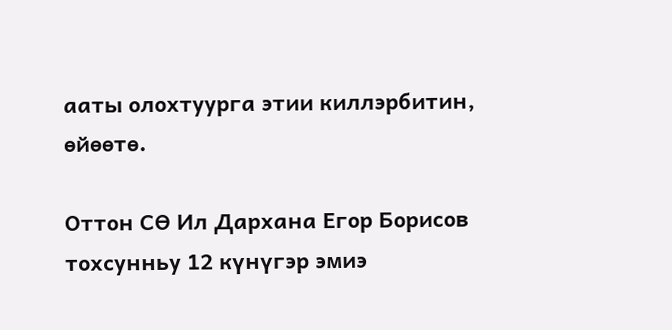ааты олохтуурга этии киллэрбитин, өйөөтө.

Оттон СӨ Ил Дархана Егор Борисов тохсунньу 12 күнүгэр эмиэ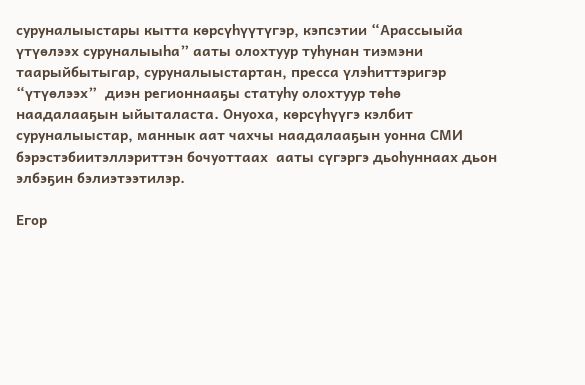суруналыыстары кытта көрсүһүүтүгэр, кэпсэтии “Арассыыйа үтүөлээх суруналыыһа” ааты олохтуур туһунан тиэмэни таарыйбытыгар, суруналыыстартан, пресса үлэһиттэригэр “үтүөлээх”  диэн регионнааҕы статуһу олохтуур төһө наадалааҕын ыйыталаста. Онуоха, көрсүһүүгэ кэлбит суруналыыстар, маннык аат чахчы наадалааҕын уонна СМИ бэрэстэбиитэллэриттэн бочуоттаах  ааты сүгэргэ дьоһуннаах дьон элбэҕин бэлиэтээтилэр.

Егор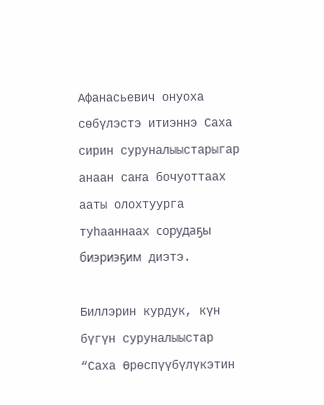Афанасьевич онуоха сөбүлэстэ итиэннэ Саха сирин суруналыыстарыгар анаан саҥа бочуоттаах ааты олохтуурга туһааннаах сорудаҕы биэриэҕим диэтэ.

Биллэрин курдук, күн бүгүн суруналыыстар  “Саха Өрөспүүбүлүкэтин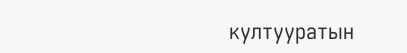култууратын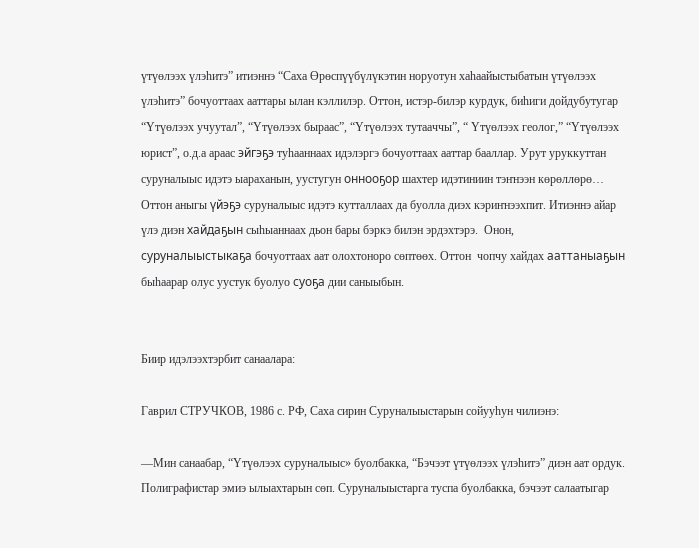үтүөлээх үлэһитэ” итиэннэ “Саха Өрөспүүбүлүкэтин норуотун хаһаайыстыбатын үтүөлээх үлэһитэ” бочуоттаах ааттары ылан кэллилэр. Оттон, истэр-билэр курдук, биһиги дойдубутугар “Үтүөлээх учуутал”, “Үтүөлээх быраас”, “Үтүөлээх тутааччы”, “ Үтүөлээх геолог,” “Үтүөлээх юрист”, о.д.а араас эйгэҕэ туһааннаах идэлэргэ бочуоттаах ааттар бааллар. Урут уруккуттан суруналыыс идэтэ ыараханын, уустугун оннооҕор шахтер идэтиниин тэҥнээн көрөллөрө… Оттон аныгы үйэҕэ суруналыыс идэтэ кутталлаах да буолла диэх кэриҥнээхпит. Итиэннэ айар үлэ диэн хайдаҕын сыһыаннаах дьон бары бэркэ билэн эрдэхтэрэ.  Онон, суруналыыстыкаҕа бочуоттаах аат олохтоноро сөптөөх. Оттон  чопчу хайдах ааттаныаҕын быһаарар олус уустук буолуо суоҕа дии саныыбын.


Биир идэлээхтэрбит санаалара:

Гаврил СТРУЧКОВ, 1986 с. РФ, Саха сирин Суруналыыстарын сойууһун чилиэнэ:

—Мин санаабар, “Үтүөлээх суруналыыс» буолбакка, “Бэчээт үтүөлээх үлэһитэ” диэн аат ордук. Полиграфистар эмиэ ылыахтарын сөп. Суруналыыстарга туспа буолбакка, бэчээт салаатыгар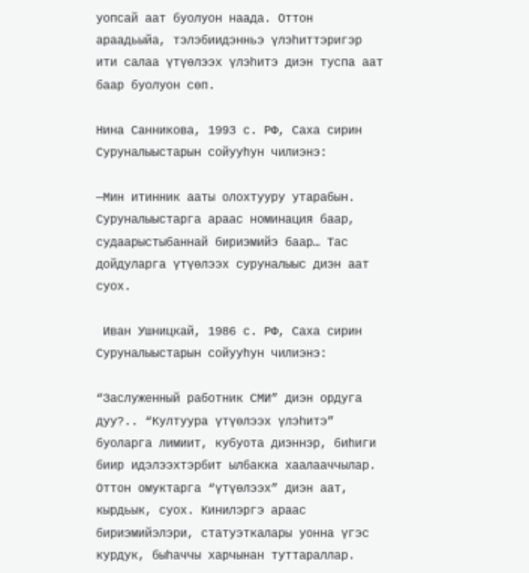уопсай аат буолуон наада. Оттон араадьыйа, тэлэбиидэнньэ үлэһиттэригэр ити салаа үтүөлээх үлэһитэ диэн туспа аат баар буолуон сөп.

Нина Санникова, 1993 с. РФ, Саха сирин Суруналыыстарын сойууһун чилиэнэ:

—Мин итинник ааты олохтууру утарабын. Суруналыыстарга араас номинация баар, судаарыстыбаннай бириэмийэ баар… Тас дойдуларга үтүөлээх суруналыыс диэн аат суох.

 Иван Ушницкай, 1986 с. РФ, Саха сирин  Суруналыыстарын сойууһун чилиэнэ:

“Заслуженный работник СМИ” диэн ордуга дуу?.. “Култуура үтүөлээх үлэһитэ” буоларга лимиит, кубуота диэннэр, биһиги биир идэлээхтэрбит ылбакка хаалааччылар. Оттон омуктарга “үтүөлээх” диэн аат, кырдьык, суох. Кинилэргэ араас бириэмийэлэри, статуэткалары уонна үгэс курдук, быһаччы харчынан туттараллар.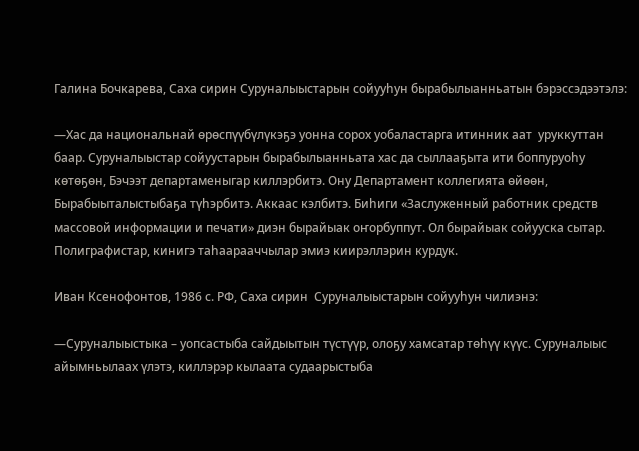Галина Бочкарева, Саха сирин Суруналыыстарын сойууһун бырабылыанньатын бэрэссэдээтэлэ:

—Хас да национальнай өрөспүүбүлүкэҕэ уонна сорох уобаластарга итинник аат  уруккуттан баар. Суруналыыстар сойуустарын бырабылыанньата хас да сыллааҕыта ити боппуруоһу көтөҕөн, Бэчээт департаменыгар киллэрбитэ. Ону Департамент коллегията өйөөн, Бырабыыталыстыбаҕа түһэрбитэ. Аккаас кэлбитэ. Биһиги «Заслуженный работник средств массовой информации и печати» диэн бырайыак оҥорбуппут. Ол бырайыак сойууска сытар. Полиграфистар, кинигэ таһаарааччылар эмиэ киирэллэрин курдук.

Иван Ксенофонтов, 1986 с. РФ, Саха сирин  Суруналыыстарын сойууһун чилиэнэ:

—Суруналыыстыка – уопсастыба сайдыытын түстүүр, олоҕу хамсатар төһүү күүс. Суруналыыс айымньылаах үлэтэ, киллэрэр кылаата судаарыстыба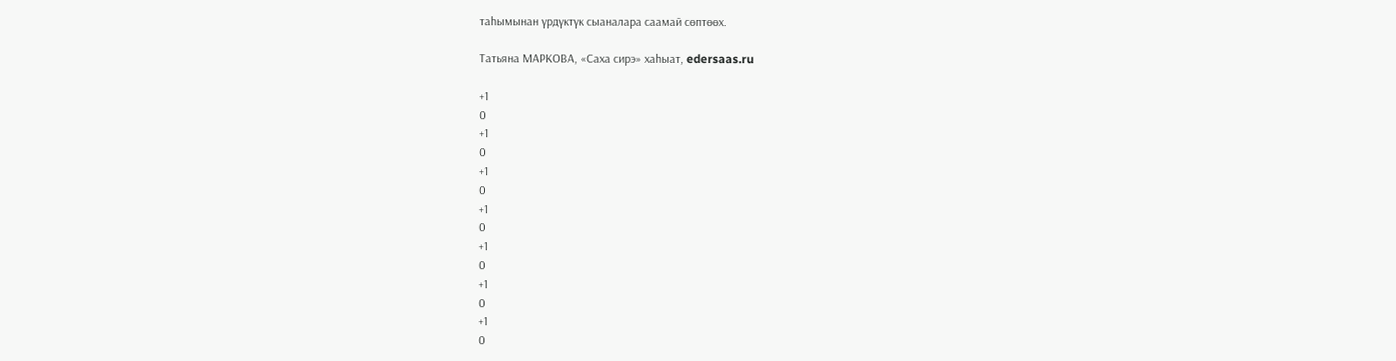таһымынан үрдүктүк сыаналара саамай сөптөөх.

Татьяна МАРКОВА, «Саха сирэ» хаһыат, edersaas.ru

+1
0
+1
0
+1
0
+1
0
+1
0
+1
0
+1
0